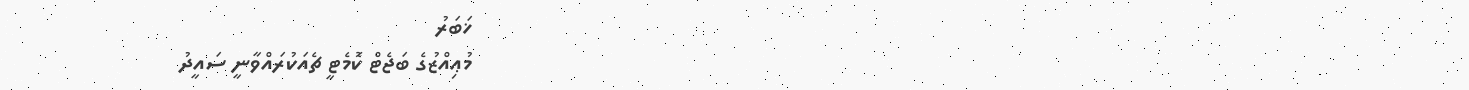ޚަބަރު
މުޢިއްޒުގެ ބަޖެޓް ކޮމެޓީ ޗެއަކުރައްވާނީ ސައީދު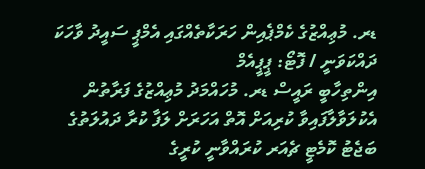ޑރ. މުޢިއްޒުގެ ކެމްޕެއިން ހަރަކާތެއްގައި އެމްޕީ ސައީދު ވާހަކަ ދައްކަވަނީ / ފޮޓޯ: ޕީޕީއެމް
އިންތިހާބީ ރައީސް ޑރ. މުހައްމަދު މުޢިއްޒުގެ ފަރާތުން އެކުލަވާލާފައިވާ ކުރިއަށް އޮތް އަހަރަށް ލަފާ ކުރާ ދައުލަތުގެ ބަޖެޓު ކޮމެޓީ ޗެއަރ ކުރައްވާނީ ކުރީގެ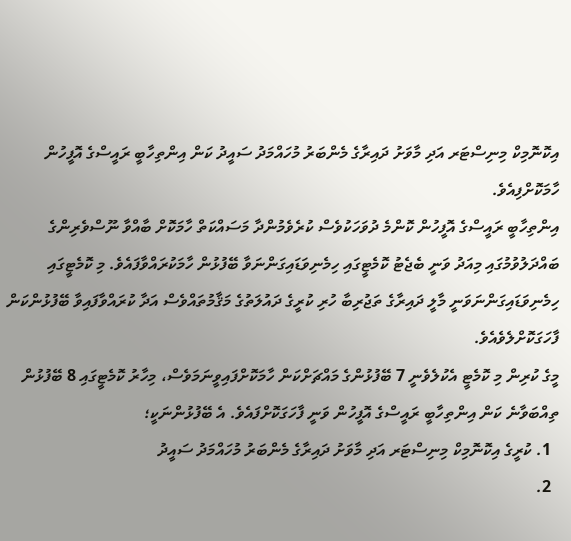އިކޮނޮމިކް މިނިސްޓަރ އަދި މާވަށު ދައިރާގެ މެންބަރު މުހައްމަދު ސައީދު ކަން އިންތިހާބީ ރައީސްގެ އޮފީހުން ހާމަކޮށްފިއެވެ.
އިންތިހާބީ ރައީސްގެ އޮފީހުން ކޮންމެ ދުވަހަކުވެސް ކުރެވެމުންދާ މަސައްކަތް ހާމަކޮށް ބާއްވާ ނޫސްވެރިންގެ ބައްދަލުވުމުގައި މިއަދު ވަނީ ބެޖެޓު ކޮމެޓީގައި ހިމެނިވަޑައިގަންނަވާ ބޭފުޅުން ހާމަކުރައްވާފައެވެ. މި ކޮމެޓީގައި ހިމެނިވަޑައިގަންނަވަނީ މާލީ ދައިރާގެ ތަޖުރިބާ ހުރި ކުރީގެ ދައުލަތުގެ މަޤާމުތައްވެސް އަދާ ކުރައްވާފައިވާ ބޭފުޅުންކަން ފާހަގަކޮށްލެވެއެވެ.
މީގެ ކުރިން މި ކޮމެޓީ އެކުލެވެނީ 7 ބޭފުޅުންގެ މައްޗަށްކަން ހާމަކޮށްފައިވީނަމަވެސް، މިހާރު ކޮމެޓީގައި 8 ބޭފުޅުން ތިއްބަވާނެ ކަން އިންތިހާބީ ރައީސްގެ އޮފީހުން ވަނީ ފާހަގަކޮށްފައެވެ. އެ ބޭފުޅުންނަކީ؛
  1. ކުރީގެ އިކޮނޮމިކް މިނިސްޓަރ އަދި މާވަށު ދައިރާގެ މެންބަރު މުހައްމަދު ސައީދު
  2.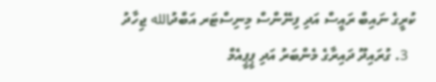ކުރީގެ ނައިބް ރައީސް އަދި ފިނޭންސް މިނިސްޓަރ އަބްދުالله ޖިހާދު
  3. ގުރައިދޫ ދައިރާގެ މެންބަރު އަދި ޕީޕީއެމް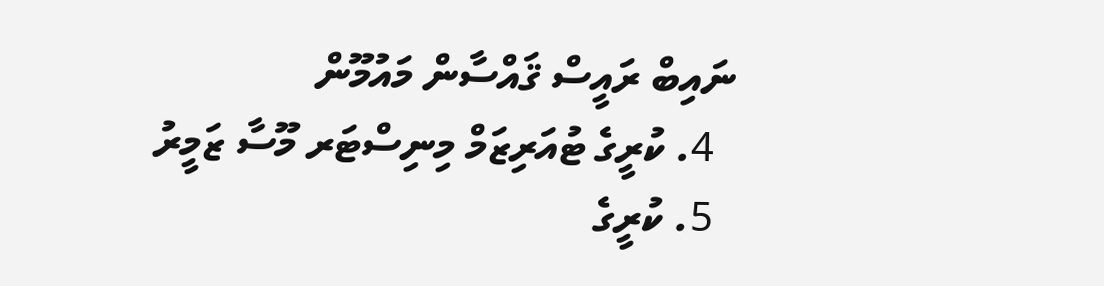ނައިބް ރައީސް ޤައްސާން މައުމޫން
  4. ކުރީގެ ޓުއަރިޒަމް މިނިސްޓަރ މޫސާ ޒަމީރު
  5. ކުރީގެ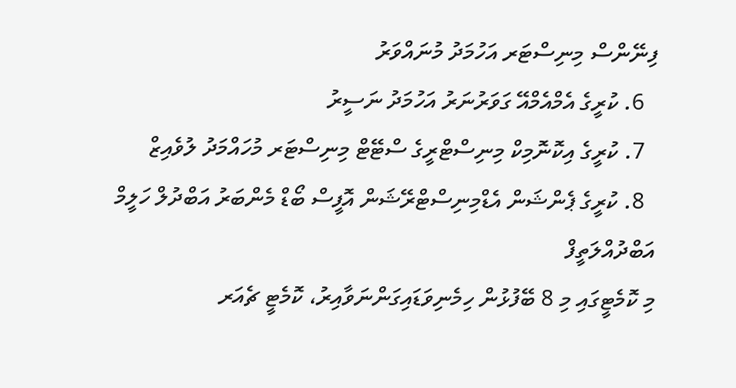ފިނޭންސް މިނިސްޓަރ އަހުމަދު މުނައްވަރު
  6. ކުރީގެ އެމްއެމްއޭ ގަވަރުނަރު އަހުމަދު ނަސީރު
  7. ކުރީގެ އިކޮނޮމިކް މިނިސްޓްރީގެ ސްޓޭޓް މިނިސްޓަރ މުހައްމަދު ލުވެއިޒް
  8. ކުރީގެ ޕެންޝަން އެޑްމިނިސްޓްރޭޝަން އޮފީސް ބޯޑް މެންބަރު އަބްދުލް ހަލީމް އަބްދުއްލަތީފް
މި ކޮމެޓީގައި މި 8 ބޭފުޅުން ހިމެނިވަޑައިގަންނަވާއިރު، ކޮމެޓީ ޗެއަރ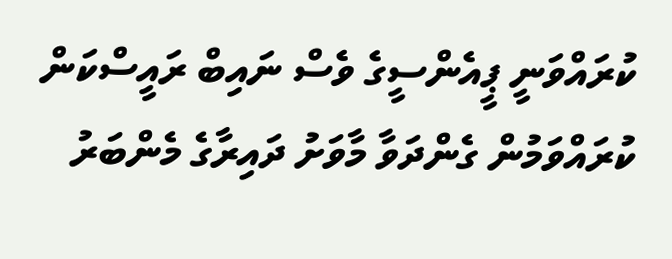ކުރައްވަނީ ޕީއެންސީގެ ވެސް ނައިބް ރައީސްކަން ކުރައްވަމުން ގެންދަވާ މާވަށު ދައިރާގެ މެންބަރު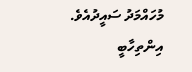މުހައްމަދު ސައީދުއެވެ.
އިންތިހާބީ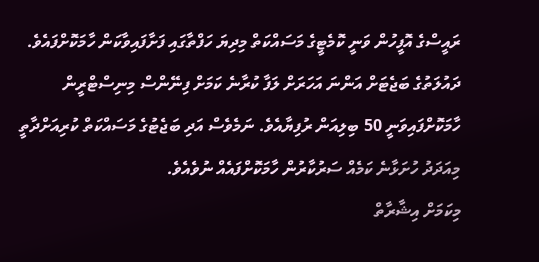ރައީސްގެ އޮފީހުން ވަނީ ކޮމެޓީގެ މަސައްކަތް މިދިޔަ ހަފްތާގައި ފަށާފައިވާކަން ހާމަކޮށްފައެވެ. ދައުލަތުގެ ބަޖެޓަށް އަންނަ އަހަރަށް ލަފާ ކުރާނެ ކަމަށް ފިނޭންސް މިނިސްޓްރީން ހާމަކޮށްފައިވަނީ 50 ބިލިއަން ރުފިޔާއެވެ. ނަމެވެސް އަދި ބަޖެޓުގެ މަސައްކަތް ކުރިއަށްދާތީ މިއަދަދު ހުށަޅާނެ ކަމެއް ސަރުކާރުން ހާމަކޮށްފައެއް ނުވެއެވެ.
މިކަމަށް އިޝާރާތް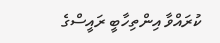ކުރައްވާ އިންތިހާބީ ރައީސްގެ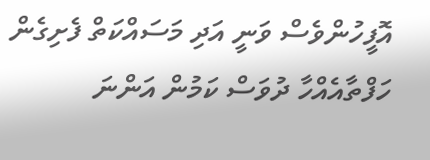އޮފީހުންވެސް ވަނީ އަދި މަސައްކަތް ފެށިގެން ހަފްތާއެއްހާ ދުވަސް ކަމުން އަންނަ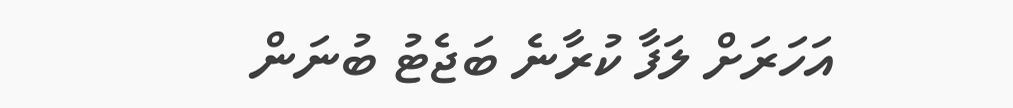އަހަރަށް ލަފާ ކުރާނެ ބަޖެޓު ބުނަން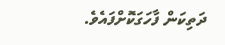ދަތިކަން ފާހަގަކޮށްފައެވެ.